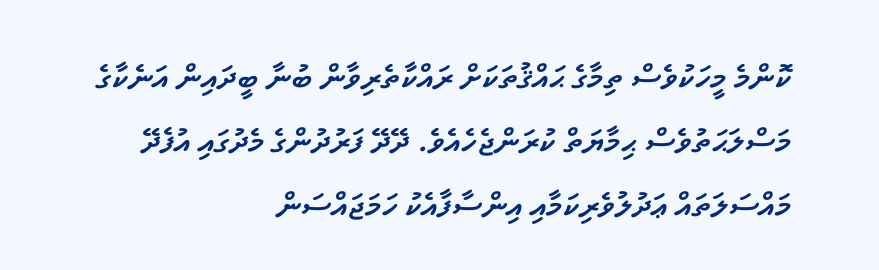ކޮންމެ މީހަކުވެސް ތިމާގެ ޙައްޤުތަކަށް ރައްކާތެރިވާން ބުނާ ބީދައިން އަނެކާގެ މަސްލަޙަތުވެސް ޙިމާޔަތް ކުރަންޖެހެއެވެ. ދޭދޭ ފަރުދުންގެ މެދުގައި އުފެދޭ މައްސަލަތައް ޢަދުލުވެރިކަމާއި އިންސާފާއެކު ހަމަޖައްސަން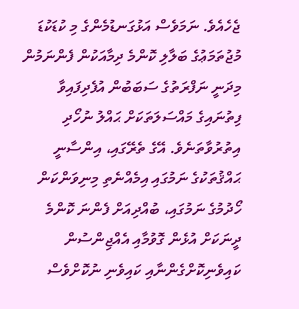ޖެހެއެވެ. ނަމަވެސް އަޅުގަނޑުމެންގެ މި ކުޑަކުޑަ މުޖުތަމަޢުގެ ބަލާލި ކޮންމެ ދިމާއަކުން ފެންނަމުން މިދަނީ ނަފްރަތުގެ ސަބަބުން އުފެދިފައިވާ ފިތުނައިގެ މައްސަލަތަކަށް ޙައްލު ނުހޯދި އިތުރުވާތަނެވެ. އޭގެ ތެރޭގައި، އިންސާނީ ޙައްޤުތަކުގެ ނަމުގައި އިމެއްނެތި މިނިވަންކަން ހޯދުމުގެ ނަމުގައި، ބުއްދިއަށް ފެންނަ ކޮންމެ ދީނަކަށް އުޅެން ގޮވުމާއި އެއްޖިންސުން ކައިވެނިކޮށްގެންނާއި ކައިވެނި ނުކޮށްވެސް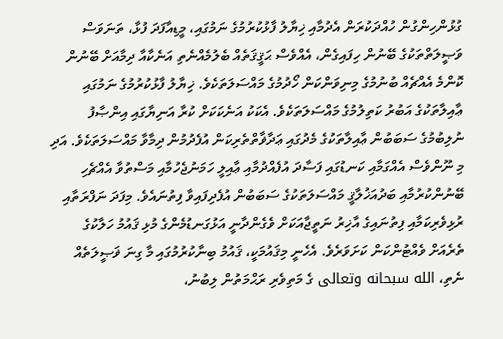ގުޅުންހިންގުން ހުއްދަކުރަން އެދުމާއި ޚިޔާލު ފާޅުކުރުމުގެ ނަމުގައި، މީޑިއާފަދަ ފުޅާ، ތަނަވަސް ވަޞީލަތްތަކުގެ ބޭނުން ހިފައިގެން، އެއްވެސް ޙަޤީޤަތެއް ބެލުމެއްނެތި އަނެކާއާ ދިމާއަށް ބޭނުން ކޮންމެ އެއްޗެއް ބުނުމުގެ މިނިވަންކަން ހޯދުމުގެ މައްސަލަތަކެވެ. ޚިޔާލު ފާޅުކުރުމުގެ ނަމުގައި ޢާއިލާތަކުގެ އަބުރު ކަތިލުމުގެ މައްސަލަތަކެވެ. އެކަކު އަނެކަކަށް ކުރާ އަނިޔާގައި އިންޞާފު ނުލިބުމުގެ ސަބަބުން ޢާއިލާތަކުގެ މެދުގައި ޢަދާޥާތްތެރިކަން އުފެދުމުން ދިމާވާ މައްސަލަތަކެވެ. އަދި މި ނޫންވެސް އެއްގަމާއި ކަނޑުގައި ފަސާދަ އުފެއްދުމާއި ޢާއިލީ ހަމަނުޖެހުމާއި މަސްތުވާ އެއްޗެހި ބޭނުންކުރުމާއި ބަދުއަޚުލާޤީ މައްސަލަތަކުގެ ސަބަބުން އުފެދިފައިވާ ފިތުނައެވެ. މިފަދަ ނަފްރަތާއި ރުޅިވެރިކަމާއި ފިތުނައިގެ އާޚިރު ނަތީޖާއަކަށް ވެގެންދާނީ އަޅުގަނޑުމެންގެ މުޅި ޤައުމު ހަލާކުގެ ތެރެއަށް ވެއްޓުންކަން ކަށަވަރެވެ. އެހެނީ މިޤައުމަކީ، ޤައުމު ބިނާކުރުމުގައި މާ ގިނަ ޥަޞީލަތެއް ނެތި، الله سبحانه وتعالى ގެ މަތިވެރި ރަޙްމަތުން ލިބުނު،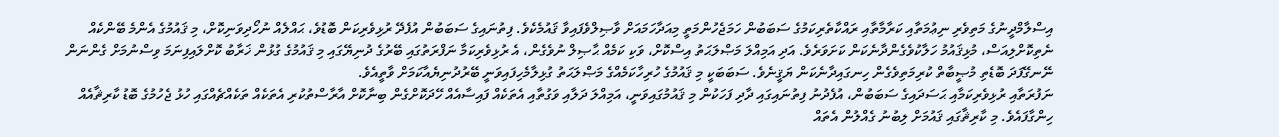އިސްލާމްދީނުގެ މަތިވެރި ނިޢުމަތާއި ކަރާމާތާއި ރައްކާތެރިކަމުގެ ސަބަބުން ހަމަޖެހުންމަތީ މިއަދާހަމައަށް ވާޞިލްވެފައިވާ ޤައުމެކެވެ. ފިތުނައިގެ ސަބަބުން އުފެދޭ ރުޅިވެރިކަން ބޮޑުވެ، ޙައްލެއް ނުހޯދިވަނިކޮށް، މި ޤައުމުގެ އެންމެ ބޭންކެއް ނެތިކޮށްލިއަސް، މުޅިޤައުމު ހަލާކުވެގެންދާނެކަން ކަށަވަރެވެ. އަދި އަމިއްލަ މަޞްލަޙަތު އިސްކޮށް، ވަކި ކަމެއް ޙާޞިލް ނުވެގެން، އެ ރުޅިވެރިކަމާ ނަފްރަތުގައި ބޭރުގެ ދުނިޔޭގައި މި ޤައުމުގެ ގުޅުން ޚަރާބު ކޮށްލައިފިނަމަ ވިސްނުމަށް ގެންނަން ނޭނގޭފަދަ ބޮޑެތި މުޞީބާތް ކުރިމަތިވެގެން ހިނގައިދާނެކަން ޔަޤީނެވެ. ސަބަބަކީ މި ޤައުމުގެ ހުރިހާކަމެއްގެ މަޞްލަޙަތު ގުޅިލާމެހިފައިވަނީ ބޭރުދުނިޔެއާކަމަށް ވާތީއެވެ.
ނަފުރަތާއި ރުޅިވެރިކަމާއި ޙަސަދައިގެ ސަބަބުން، އުފެދުނު ފިތުނައިގައި ދާދި ފަހަކުން މި ޤައުމުގައިވަނީ، އަމިއްލަ ދަލާއި ވަގުތާއި އެތަކެއް ފައިސާއެއް ހޭދަކޮށްގެން ބިނާކޮށް އާރާސްތުކުރި އެތަކެއް ތަކެއްޗެއްގައި ހުޅު ޖެހުމުގެ ބޮޑު ކާރިޘާއެއް ހިންގާފައެވެ. މި ކާރިޘާގައި ޤައުމަށް ލިބުނު ގެއްލުން އެތައް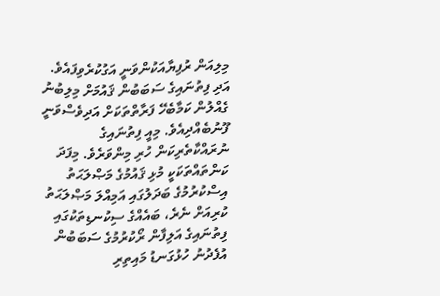މިލިއަން ރުފިޔާއަކުންވަނީ އަގުކުރެވިފައެވެ. އަދި ފިތުނައިގެ ސަބަބުން ޤައުމަށް މިލިބުނު ގެއްލުން ކަމާބެހޭ ފަރާތްތަކަށް އަދިވެސްވަނީ ފޫނުބެއްދިއެވެ. މިއީ ފިތުނައިގެ ނުރައްކާތެރިކަން ހުރި މިންވަރެވެ. މިފަދަ ކަންތައްތަކަކީ މުޅި ޤައުމުގެ މަޞްލަޙަތު އިސްކުރުމުގެ ބަދަލުގައި އަމިއްލަ މަޞްލަޙަތު ކުރިއަށް ނެރެ، ބައެއްގެ ސިކުނޑިތަކުގައި ފިތުނައިގެ އަލިފާން ރޯކުރުމުގެ ސަބަބުން އުފެދުނު ހުޅުގަނޑު މައިތިރި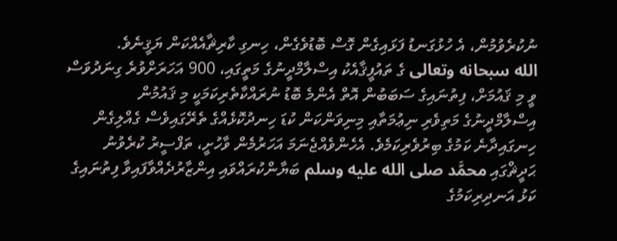ނުކުރެވުމުން، އެ ހުޅުގަނޑު ފަޅައިގެން ގޮސް ބޮޑުވެގެން، ހިނގި ކާރިޘާއެއްކަން ޔަޤީނެވެ.
الله سبحانه وتعالى ގެ ތައުފީޤާއެކު އިސްލާމްދީނުގެ މަތީގައި، 900 އަހަރަށްވުރެ ގިނަދުވަސް ވީ މި ޤައުމަށް، ފިތުނައިގެ ސަބަބުން އޮތް އެންމެ ބޮޑު ނުރައްކާތެރިކަމަކީ މި ޤައުމުން އިސްލާމްދީނުގެ މަތިވެރި ނިޢުމަތާއި މިނިވަންކަން ކުޑަ ހިނދުކޮޅެއްގެ ތެރޭގައިވެސް ގެއްލިގެން ހިނގައިދާނެ ކަމުގެ ބިރުވެރިކަމެވެ. އެހެންވެއްޖެނަމަ އަހަރުމެން ވާހުށީ، ތަފްސީރު ކުރެވުނު ޙަދީޘްގައި محمَّد صلى الله عليه وسلم ބަޔާންކުރައްވައި އިންޒާރުދެއްވާފައިވާ ފިތުނައިގެ ކަޅު އަނދިރިކަމުގެ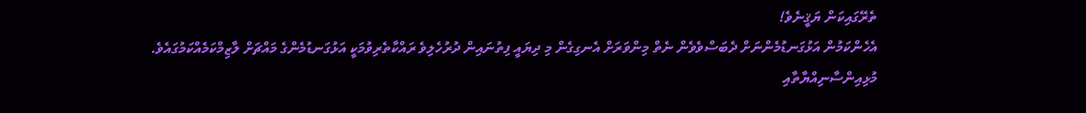ތެރޭގައިކަން ޔަޤީނެވެ!
އެހެންކަމުން އަޅުގަނޑުމެންނަށް ދެބަސްވެވެން ނެތް މިންވަރަށް އެނގިގެން މި ދިޔައީ ފިތުނައިން ދުރުހެލިވެ ރައްކާތެރިވުމަކީ އަޅުގަނޑުމެންގެ މައްޗަށް ލާޒިމްކަމެއްކަމުގައެވެ. މުޅިއިންސާނިއްޔާތާއި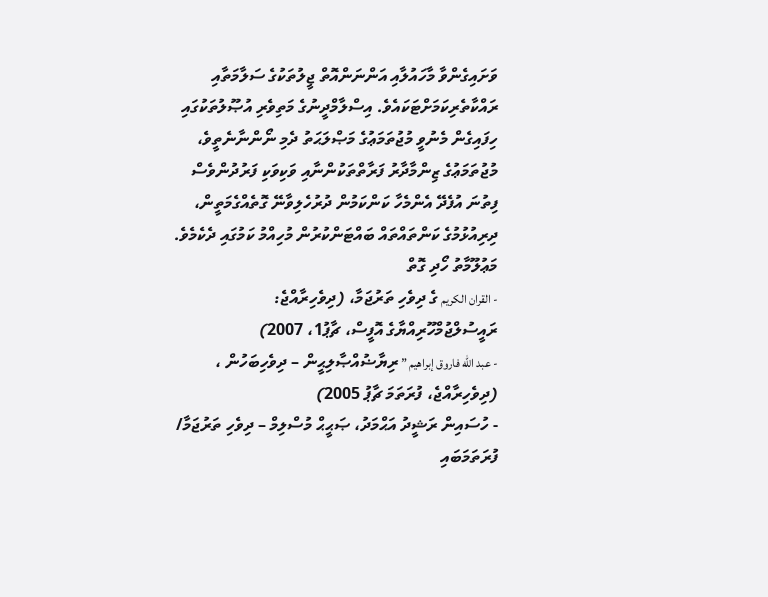ވަށައިގެންވާ މާހައުލާއި އަންނަންއޮތް ޖީލުތަކުގެ ސަލާމަތާއި ރައްކާތެރިކަމަށްޓަކައެވެ. އިސްލާމްދީނުގެ މަތިވެރި އުޞޫލުތަކުގައި ހިފައިގެން މެނުވީ މުޖުތަމަޢުގެ މަޞްލަޙަތު ދެމި ނޯންނާނެތީވެ، މުޖުތަމަޢުގެ ޒިންމާދާރު ފަރާތްތަކުންނާއި ވަކިވަކި ފަރުދުންވެސް ފިތުނަ އުފެދޭ އެންމެހާ ކަންކަމުން ދުރުހެލިވާނޭ ގޮތެއްގެމަތީން، ދިރިއުޅުމުގެ ކަންތައްތައް ބައްޓަންކުރުން މުހިއްމު ކަމުގައި ދެކެމެވެ.
މަޢުލޫމާތު ހޯދި ގޮތް
- القران الكريم ގެ ދިވެހި ތަރުޖަމާ، (ދިވެހިރާއްޖެ: ރައީސުލްޖުމްހޫރިއްޔާގެ އޮފީސް، ޗާޕު1، 2007)
- عبد الله فاروق إبراهيم ” ރިޔާޟުއްޞާލިޙީން – ދިވެހިބަހުން ، (ދިވެހިރާއްޖެ، ފުރަތަމަ ޗާޕު 2005)
- ހުސައިން ރަޝީދު އަޙްމަދު، ޞަޙީޙް މުސްލިމް – ދިވެހި ތަރުޖަމާ/ ފުރަތަމަބައި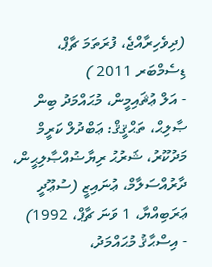(ދިވެހިރާއްޖެ، ފުރަތަމަ ޗާޕް، ޑިސެމްބަރ 2011 )
- އަލް ޢުޘައިމީން، މުޙައްމަދު ބިން ޞާލިޙް، ތަޙްޤީޤް: ޢަބްދުލް ކަރީމް މަދުކޫރު، ޝަރުޙު ރިޔާޟުއްޞާލިޙީން، ދާރުއްސަލާމް، ޢުނައިޒީ (ސުޢޫދީ ޢަރަބިއްޔާ، 1 ވަނަ ޗާޕް، 1992)
- އިސްޙާޤު މުޙައްމަދު،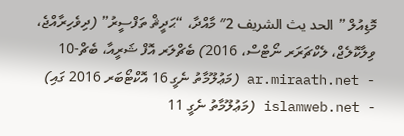މޮޑިއުލް ” الحد يث الشريف 2″ މާއްދާ، “ޙަދީޘް ތަފްސީރު” (ދިވެހިރާއްޖެ، ވިލާކޮލެޖް، ލެކްޗަރަރ ނޯޓްސް، 2016) ބެޗްލަރ އޮފް ޝަރީއާ، ބެޗް-10
- ar.miraath.net (މަޢުލޫމާތު ނެގީ 16 އޮކްޓޯބަރ 2016 ގައި)
- islamweb.net (މަޢުލޫމާތު ނެގީ 11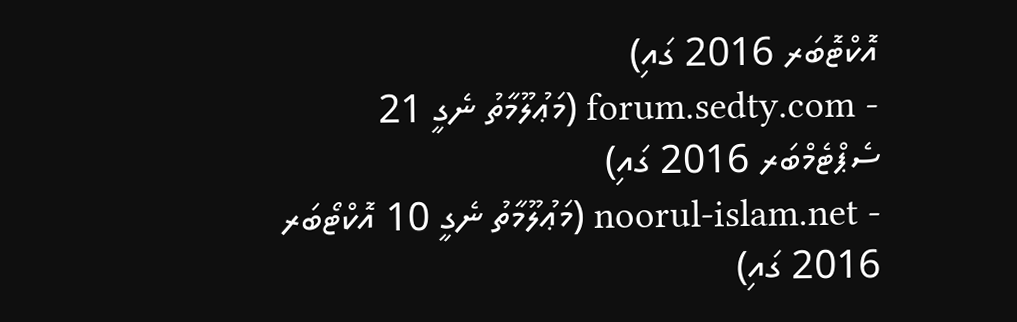އޮކްޓޮބަރ 2016 ގައި)
- forum.sedty.com (މަޢުލޫމާތު ނެގީ 21 ސެޕްޓެމްބަރ 2016 ގައި)
- noorul-islam.net (މަޢުލޫމާތު ނެގީ 10 އޮކްޓޯބަރ 2016 ގައި)